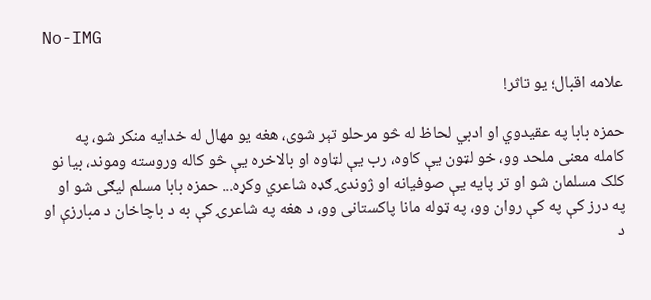No-IMG

علامه اقبال؛ يو تاثر!

حمزه بابا په عقيدوي او ادبي لحاظ له څو مرحلو تېر شوی، هغه يو مهال له خدايه منکر شو، په کامله معنی ملحد وو، خو لټون يې کاوه، رب يې لټاوه او بالاخره يې څو کاله وروسته وموند، بيا نو کلک مسلمان شو او تر پايه يې صوفيانه او ژوندۍ ګډه شاعري وکړه... حمزه بابا مسلم ليګی شو او په درز کې په کې روان وو، په ټوله مانا پاکستانی وو، د هغه په شاعرۍ کې به د باچاخان د مبارزې او د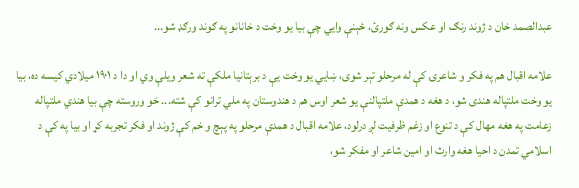عبدالصمد خان د ژوند رنګ او عکس ونه ګورئ، ځېنې وايي چې بيا يو وخت د خانانو په ګوند ورګډ شو...

علامه اقبال هم په فکر و شاعرۍ کې له مرحلو تېر شوی، ښايي يو وخت يې د برېتانيا ملکې ته شعر ويلې وي او دا د ۱۹۰۱ ميلادي کيسه ده، بيا يو وخت ملتپاله هندی شو، د هغه د همدې ملتپالنې یو شعر اوس هم د هندوستان په ملي ترانو کې شته... خو وروسته چې بيا هندي ملتپاله زعامت په هغه مهال کې د تنوع او زغم ظرفيت لږ درلود، علامه اقبال د همدې مرحلو په پېچ و خم کې ژوند او فکر تجربه کړ او بيا په کې د اسلامي تمدن د احيا هغه وارث او امين شاعر او مفکر شو،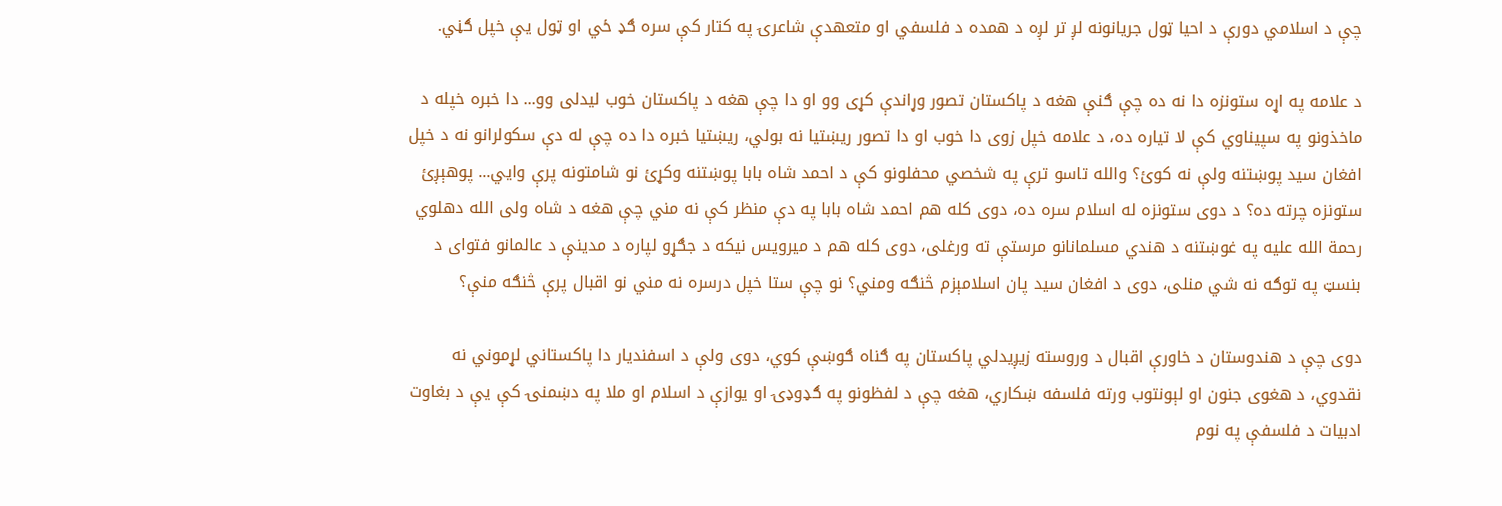چې د اسلامي دورې د احيا ټول جريانونه لږ تر لږه د همده د فلسفي او متعهدې شاعرۍ په کتار کې سره ګډ ځي او ټول يې خپل ګڼي.

د علامه په اړه ستونزه دا نه ده چې ګنې هغه د پاکستان تصور وړاندې کړی وو او دا چې هغه د پاکستان خوب ليدلی وو... دا خبره خپله د ماخذونو په سپيناوي کې لا تياره ده، د علامه خپل زوی دا خوب او دا تصور ريښتيا نه بولي، ريښتيا خبره دا ده چې له دې سکولرانو نه د خپل افغان سيد پوښتنه ولې نه کوئ؟ والله تاسو ترې په شخصي محفلونو کې د احمد شاه بابا پوښتنه وکړئ نو شامتونه پرې وايي... پوهېږئ ستونزه چرته ده؟ د دوی ستونزه له اسلام سره ده، دوی کله هم احمد شاه بابا په دې منظر کې نه مني چې هغه د شاه ولی الله دهلوي رحمة الله عليه په غوښتنه د هندي مسلمانانو مرستې ته ورغلی، دوی کله هم د ميرويس نيکه د جګړو لپاره د مدينې د عالمانو فتوای د بنسټ په توګه نه شي منلی، دوی د افغان سيد پان اسلامېزم څنګه ومني؟ نو چې ستا خپل درسره نه مني نو اقبال پرې څنګه منې؟

دوی چې د هندوستان د خاورې اقبال د وروسته زيږيدلي پاکستان په ګناه ګوښې کوي، دوی ولې د اسفنديار دا پاکستاني لړموني نه نقدوي، د هغوی جنون او لېونتوب ورته فلسفه ښکاري، هغه چې د لفظونو په ګډوډۍ او يوازې د اسلام او ملا په دښمنۍ کې يې د بغاوت ادبيات د فلسفې په نوم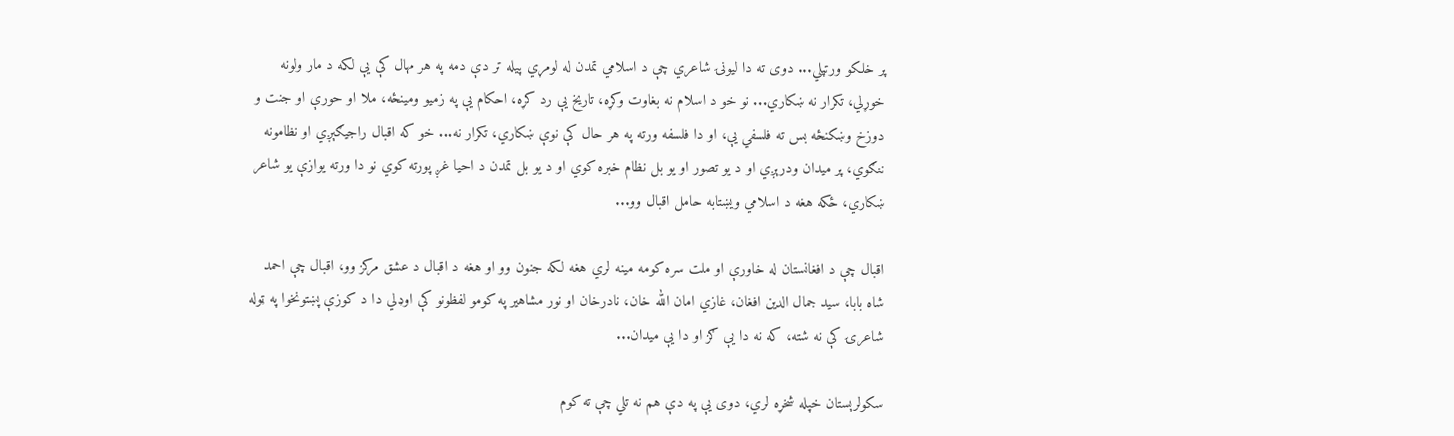پر خلکو ورتپلي... دوی ته دا ليونۍ شاعري چې د اسلامي تمدن له لومړي پيله تر دې دمه په هر مهال کې يې لکه د مار ولونه خوړلي، تکرار نه ښکاري... نو خو د اسلام نه بغاوت وکړه، تاريخ يې رد کړه، احکام يې په زميو ومينځه، ملا او حورې او جنت و دوزخ وښکنځه بس ته فلسفي يې، او دا فلسفه ورته په هر حال کې نوې ښکاري، تکرار نه... خو که اقبال راجيګېږي او نظامونه ننګوي، پر ميدان ودرېږي او د يو تصور او يو بل نظام خبره کوي او د يو بل تمدن د احيا غږ پورته کوي نو دا ورته يوازې يو شاعر ښکاري، ځکه هغه د اسلامي ويښتابه حامل اقبال وو...

اقبال چې د افغانستان له خاورې او ملت سره کومه مينه لري هغه لکه جنون وو او هغه د اقبال د عشق مرکز وو، اقبال چې احمد شاه بابا، سيد جمال الدين افغان، غازي امان الله خان، نادرخان او نور مشاهير په کومو لفظونو کې اوډلي دا د کوزې پښتونخوا په ټوله شاعرۍ کې نه شته، که نه دا يې ګز او دا يې ميدان...

سکولرېستان خپله شخړه لري، دوی يې په دې هم نه تلي چې ته کوم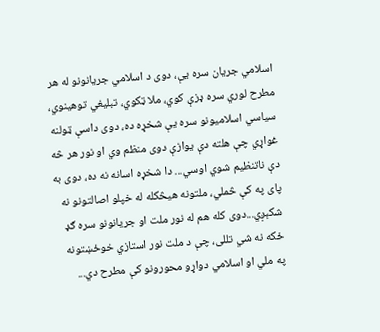اسلامي جريان سره يې، دوی د اسلامي جريانونو له هر مطرح لوري سره ډزې کوي، ملا ټکوي، تبليغي توهينوي، سیاسي اسلاميونو سره يې شخړه ده، دوی داسې ټولنه غواړي چې هلته دې يوازې دوی منظم وي او نور هر څه دې ناتنظيم شوي اوسي... دا شخړه اسانه نه ده، دوی به پای په کې څملي، ملتونه هيڅکله له خپلو اصالتونو نه شکېږي...دوی کله هم له نور ملت او جريانونو سره ګډ ځکه نه شي تللی، چې د ملت نور استازي خوځښتونه په ملي او اسلامي دواړو محورونو کې مطرح دي...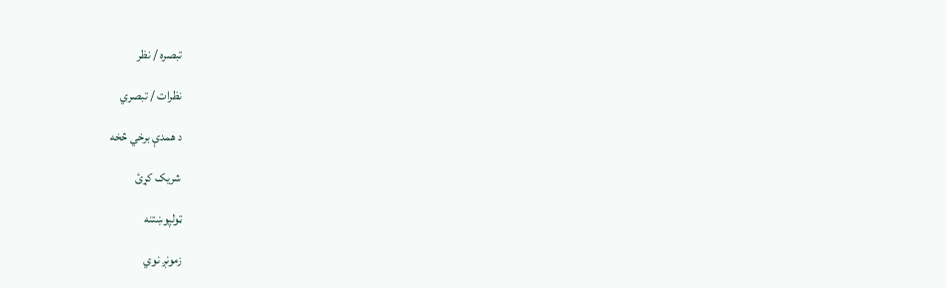تبصره / نظر

نظرات / تبصري

د همدې برخي څخه

شریک کړئ

ټولپوښتنه

زمونږ نوي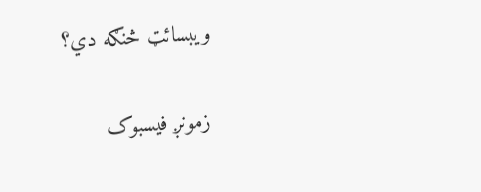ویبسائټ څنګه دي؟

زمونږ فيسبوک